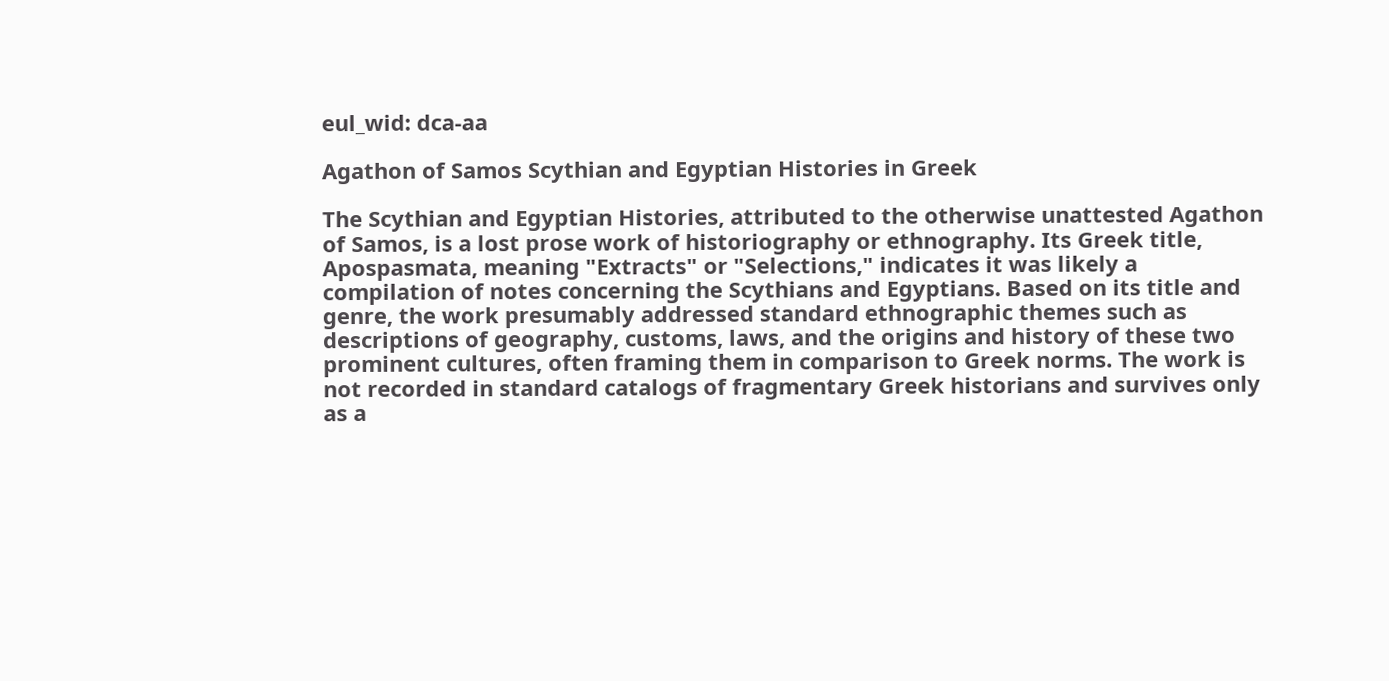eul_wid: dca-aa

Agathon of Samos Scythian and Egyptian Histories in Greek

The Scythian and Egyptian Histories, attributed to the otherwise unattested Agathon of Samos, is a lost prose work of historiography or ethnography. Its Greek title, Apospasmata, meaning "Extracts" or "Selections," indicates it was likely a compilation of notes concerning the Scythians and Egyptians. Based on its title and genre, the work presumably addressed standard ethnographic themes such as descriptions of geography, customs, laws, and the origins and history of these two prominent cultures, often framing them in comparison to Greek norms. The work is not recorded in standard catalogs of fragmentary Greek historians and survives only as a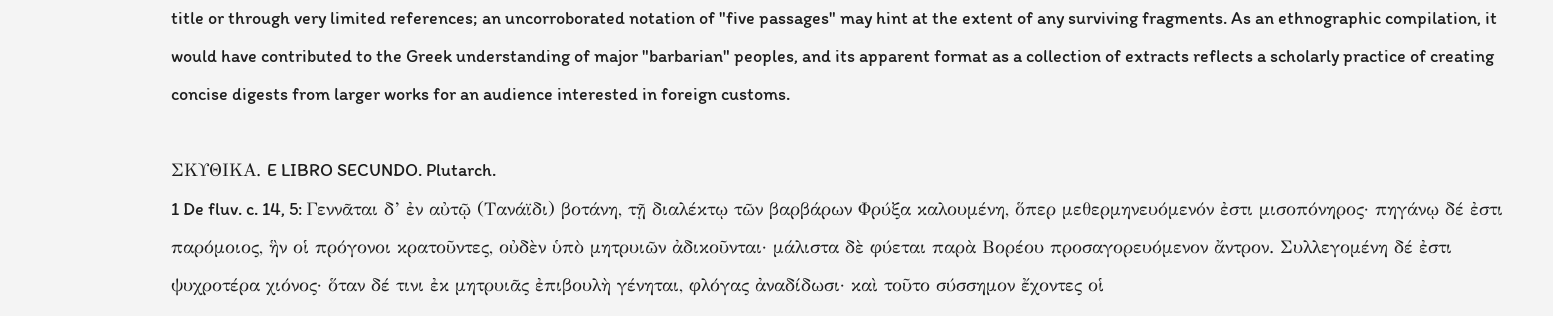title or through very limited references; an uncorroborated notation of "five passages" may hint at the extent of any surviving fragments. As an ethnographic compilation, it would have contributed to the Greek understanding of major "barbarian" peoples, and its apparent format as a collection of extracts reflects a scholarly practice of creating concise digests from larger works for an audience interested in foreign customs.

ΣΚΥΘΙΚΑ. E LIBRO SECUNDO. Plutarch.
1 De fluv. c. 14, 5: Γεννᾶται δ’ ἐν αὐτῷ (Τανάϊδι) βοτάνη, τῇ διαλέκτῳ τῶν βαρβάρων Φρύξα καλουμένη, ὅπερ μεθερμηνευόμενόν ἐστι μισοπόνηρος· πηγάνῳ δέ ἐστι παρόμοιος, ἣν οἱ πρόγονοι κρατοῦντες, οὐδὲν ὑπὸ μητρυιῶν ἀδικοῦνται· μάλιστα δὲ φύεται παρὰ Βορέου προσαγορευόμενον ἄντρον. Συλλεγομένη δέ ἐστι ψυχροτέρα χιόνος· ὅταν δέ τινι ἐκ μητρυιᾶς ἐπιβουλὴ γένηται, φλόγας ἀναδίδωσι· καὶ τοῦτο σύσσημον ἔχοντες οἱ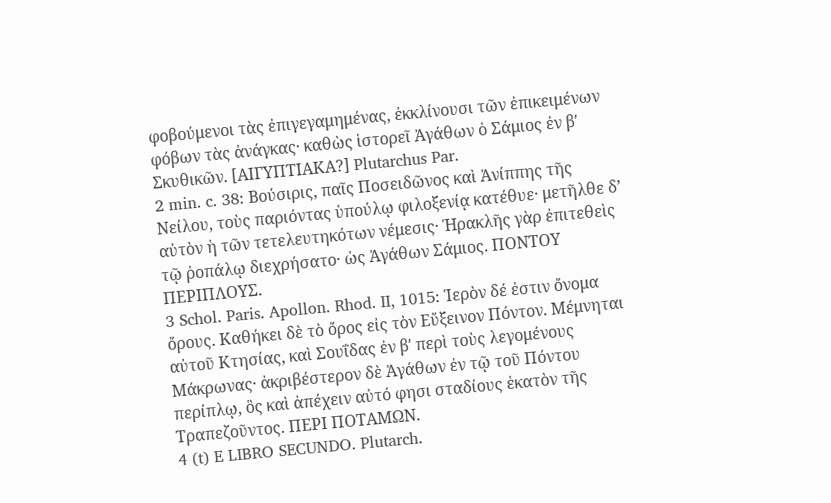φοβούμενοι τὰς ἐπιγεγαμημένας, ἐκκλίνουσι τῶν ἐπικειμένων φόβων τὰς ἀνάγκας· καθὼς ἱστορεῖ Ἀγάθων ὁ Σάμιος ἐν βʹ Σκυθικῶν. [ΑΙΓΥΠΤΙΑΚΑ?] Plutarchus Par.
2 min. c. 38: Βούσιρις, παῖς Ποσειδῶνος καὶ Ἀνίππης τῆς Νείλου, τοὺς παριόντας ὑπούλῳ φιλοξενίᾳ κατέθυε· μετῆλθε δ’ αὐτὸν ἡ τῶν τετελευτηκότων νέμεσις· Ἡρακλῆς γὰρ ἐπιτεθεὶς τῷ ῥοπάλῳ διεχρήσατο· ὡς Ἀγάθων Σάμιος. ΠΟΝΤΟΥ ΠΕΡΙΠΛΟΥΣ.
3 Schol. Paris. Apollon. Rhod. II, 1015: Ἱερὸν δέ ἐστιν ὄνομα ὄρους. Καθήκει δὲ τὸ ὄρος εἰς τὸν Εὔξεινον Πόντον. Μέμνηται αὐτοῦ Κτησίας, καὶ Σουΐδας ἐν βʹ περὶ τοὺς λεγομένους Μάκρωνας· ἀκριβέστερον δὲ Ἀγάθων ἐν τῷ τοῦ Πόντου περίπλῳ, ὃς καὶ ἀπέχειν αὐτό φησι σταδίους ἑκατὸν τῆς Τραπεζοῦντος. ΠΕΡΙ ΠΟΤΑΜΩΝ.
4 (t) E LIBRO SECUNDO. Plutarch.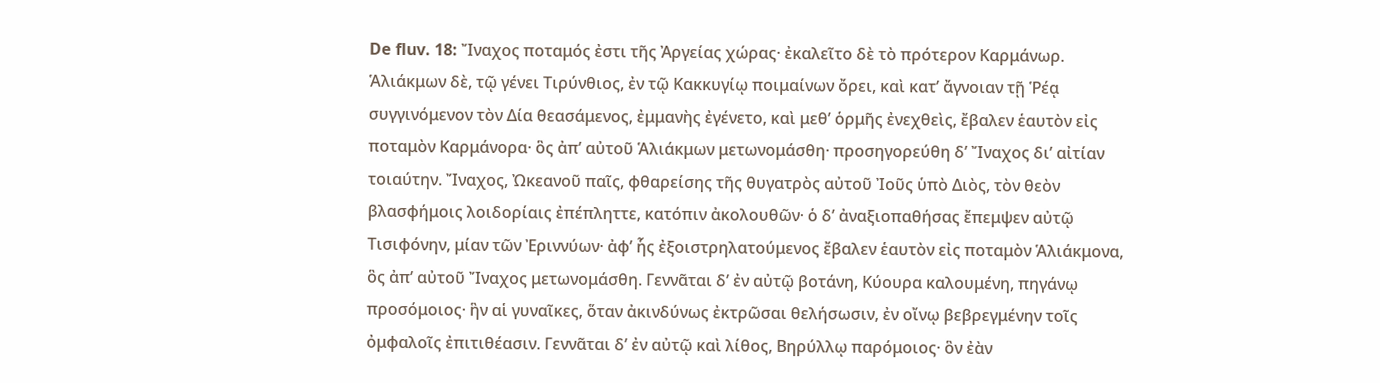De fluv. 18: Ἴναχος ποταμός ἐστι τῆς Ἀργείας χώρας· ἐκαλεῖτο δὲ τὸ πρότερον Καρμάνωρ. Ἁλιάκμων δὲ, τῷ γένει Τιρύνθιος, ἐν τῷ Κακκυγίῳ ποιμαίνων ὄρει, καὶ κατ’ ἄγνοιαν τῇ Ῥέᾳ συγγινόμενον τὸν Δία θεασάμενος, ἐμμανὴς ἐγένετο, καὶ μεθ’ ὁρμῆς ἐνεχθεὶς, ἔβαλεν ἑαυτὸν εἰς ποταμὸν Καρμάνορα· ὃς ἀπ’ αὐτοῦ Ἁλιάκμων μετωνομάσθη· προσηγορεύθη δ’ Ἴναχος δι’ αἰτίαν τοιαύτην. Ἴναχος, Ὠκεανοῦ παῖς, φθαρείσης τῆς θυγατρὸς αὐτοῦ Ἰοῦς ὑπὸ Διὸς, τὸν θεὸν βλασφήμοις λοιδορίαις ἐπέπληττε, κατόπιν ἀκολουθῶν· ὁ δ’ ἀναξιοπαθήσας ἔπεμψεν αὐτῷ Τισιφόνην, μίαν τῶν Ἐριννύων· ἀφ’ ἧς ἐξοιστρηλατούμενος ἔβαλεν ἑαυτὸν εἰς ποταμὸν Ἁλιάκμονα, ὃς ἀπ’ αὐτοῦ Ἴναχος μετωνομάσθη. Γεννᾶται δ’ ἐν αὐτῷ βοτάνη, Κύουρα καλουμένη, πηγάνῳ προσόμοιος· ἣν αἱ γυναῖκες, ὅταν ἀκινδύνως ἐκτρῶσαι θελήσωσιν, ἐν οἴνῳ βεβρεγμένην τοῖς ὀμφαλοῖς ἐπιτιθέασιν. Γεννᾶται δ’ ἐν αὐτῷ καὶ λίθος, Βηρύλλῳ παρόμοιος· ὃν ἐὰν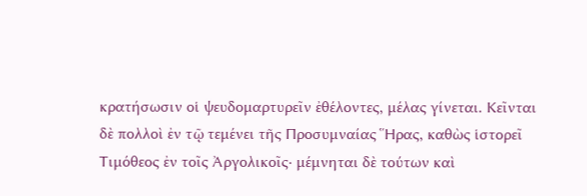κρατήσωσιν οἱ ψευδομαρτυρεῖν ἐθέλοντες, μέλας γίνεται. Κεῖνται δὲ πολλοὶ ἐν τῷ τεμένει τῆς Προσυμναίας Ἥρας, καθὼς ἱστορεῖ Τιμόθεος ἐν τοῖς Ἀργολικοῖς· μέμνηται δὲ τούτων καὶ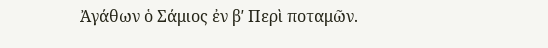Ἀγάθων ὁ Σάμιος ἐν βʹ Περὶ ποταμῶν.